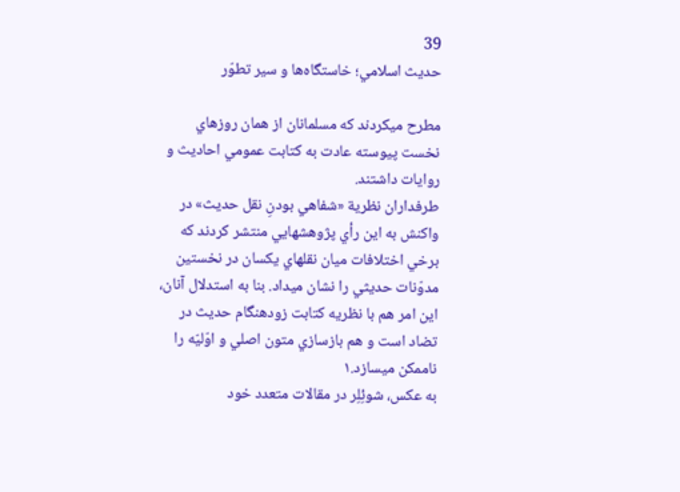39
حديث اسلامي؛ خاستگاه‌ها و سير تطوّر

مطرح ميکردند که مسلمانان از همان روزهاي نخست پيوسته عادت به کتابت عمومي احاديث و روايات داشتند.
طرفداران نظرية «شفاهي بودنِ نقل حديث» در واکنش به اين رأي پژوهشهايي منتشر کردند که برخي اختلافات ميان نقلهاي يکسان در نخستين مدوّنات حديثي را نشان ميداد. بنا به استدلال آنان، اين امر هم با نظريه کتابت زودهنگام حديث در تضاد است و هم بازسازي متون اصلي و اوّليّه را ناممکن ميسازد.۱
به عکس، شوئِلِر در مقالات متعدد خود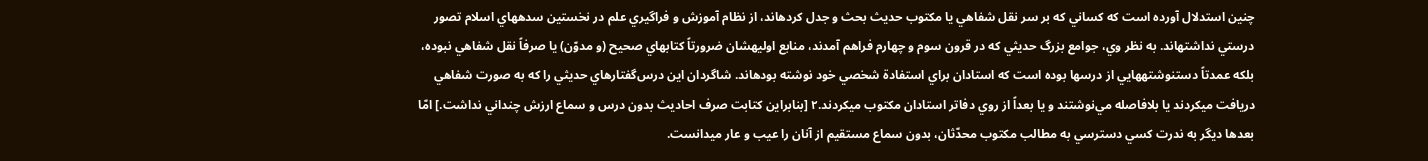چنين استدلال آورده است که کساني که بر سر نقل شفاهي يا مکتوب حديث بحث و جدل کردهاند، از نظام آموزش و فراگيري علم در نخستين سدههاي اسلام تصور درستي نداشتهاند. به نظر وي، جوامع بزرگ حديثي که در قرون سوم و چهارم فراهم آمدند، منابع اوليهشان ضرورتاً کتابهاي صحيح (و مدوّن) يا صرفاً نقل شفاهي نبوده، بلکه عمدتاً دستنوشتههايي از درسها بوده است که استادان براي استفادة شخصي خود نوشته بودهاند. شاگردان اين درس‌گفتارهاي حديثي را که به صورت شفاهي دريافت ميکردند يا بلافاصله مي‌نوشتند و يا بعداً از روي دفاتر استادان مکتوب ميکردند.۲ [بنابراين کتابت صرف احاديث بدون درس و سماع ارزش چنداني نداشت.] امّا بعدها ديگر به ندرت کسي دسترسي به مطالب مکتوب محدّثان، بدون سماع مستقيم از آنان را عيب و عار ميدانست.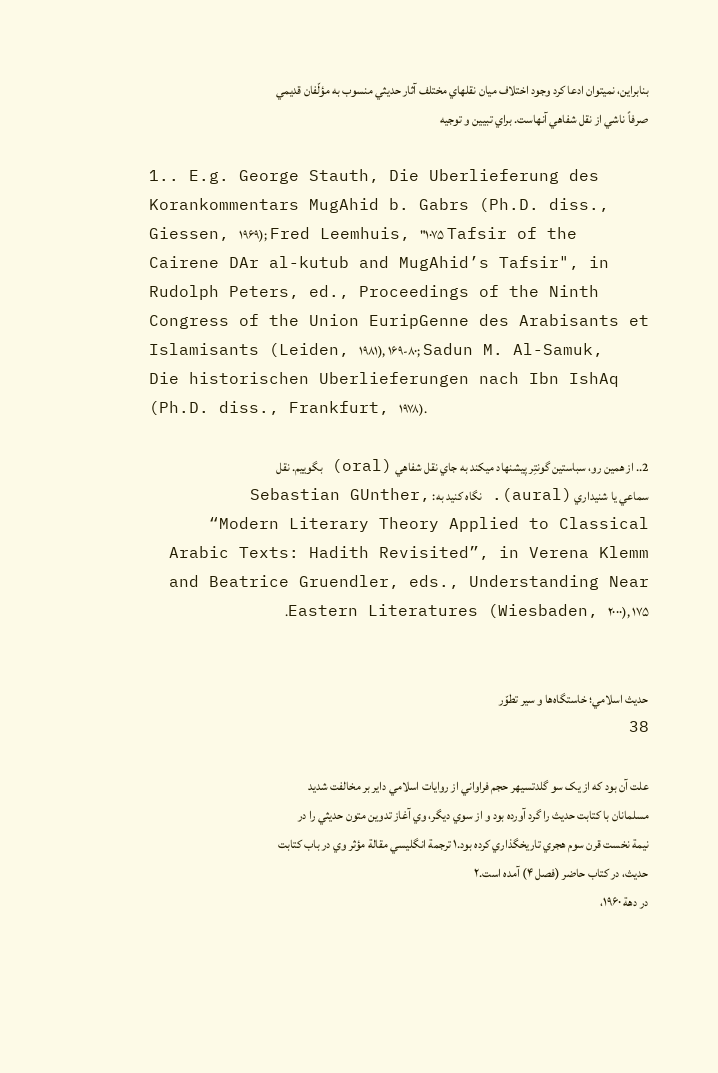بنابراين، نميتوان ادعا کرد وجود اختلاف ميان نقلهاي مختلف آثار حديثي منسوب به مؤلّفان قديمي صرفاً ناشي از نقل شفاهي آنهاست. براي تبيين و توجيه

1.. E.g. George Stauth, Die Uberlieferung des Korankommentars MugAhid b. Gabrs (Ph.D. diss., Giessen, ۱۹۶۹); Fred Leemhuis, "۱۰۷۵ Tafsir of the Cairene DAr al-kutub and MugAhid’s Tafsir", in Rudolph Peters, ed., Proceedings of the Ninth Congress of the Union EuripGenne des Arabisants et Islamisants (Leiden, ۱۹۸۱), ۱۶۹-۸۰; Sadun M. Al-Samuk, Die historischen Uberlieferungen nach Ibn IshAq (Ph.D. diss., Frankfurt, ۱۹۷۸).

2.. از همين رو، سباستين گونتِر پيشنهاد ميکند به جاي نقل شفاهي (oral) بگوييم. نقل سماعي يا شنيداري (aural). نگاه کنيد به: Sebastian GUnther, “Modern Literary Theory Applied to Classical Arabic Texts: Hadith Revisited”, in Verena Klemm and Beatrice Gruendler, eds., Understanding Near Eastern Literatures (Wiesbaden, ۲۰۰۰), ۱۷۵.


حديث اسلامي؛ خاستگاه‌ها و سير تطوّر
38

علت آن بود که از يک سو گلدتسيهر حجم فراواني از روايات اسلامي داير بر مخالفت شديد مسلمانان با کتابت حديث را گرد آورده بود و از سوي ديگر، وي آغاز تدوين متون حديثي را در نيمة نخست قرن سوم هجري تاريخگذاري کرده بود.۱ ترجمة انگليسي مقالة مؤثر وي در باب کتابت حديث، در کتاب حاضر (فصل ۴) آمده است.۲
در دهة ۱۹۶۰،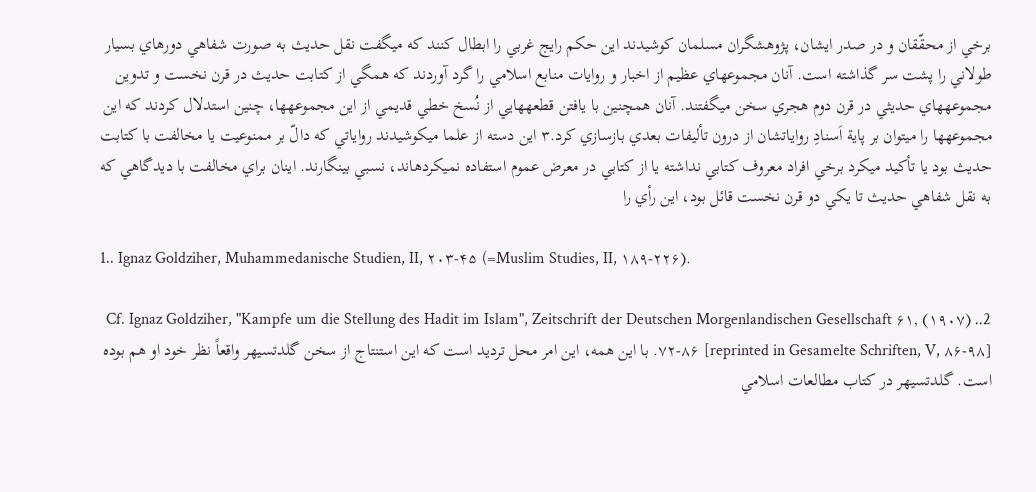برخي از محقّقان و در صدر ايشان، پژوهشگران مسلمان کوشيدند اين حکم رايج غربي را ابطال کنند که ميگفت نقل حديث به صورت شفاهي دورهاي بسيار طولاني را پشت سر گذاشته است. آنان مجموعهاي عظيم از اخبار و روايات منابع اسلامي را گرد آوردند که همگي از کتابت حديث در قرن نخست و تدوين مجموعههاي حديثي در قرن دوم هجري سخن ميگفتند. آنان همچنين با يافتن قطعههايي از نُسخ خطي قديمي از اين مجموعهها، چنين استدلال کردند که اين مجموعهها را ميتوان بر پاية اَسنادِ رواياتشان از درون تأليفات بعدي بازسازي کرد.۳ اين دسته از علما ميکوشيدند رواياتي که دالّ بر ممنوعيت يا مخالفت با کتابت حديث بود يا تأکيد ميکرد برخي افراد معروف کتابي نداشته يا از کتابي در معرض عموم استفاده نميکردهاند، نسبي بينگارند. اينان براي مخالفت با ديدگاهي که به نقل شفاهي حديث تا يکي دو قرن نخست قائل بود، اين رأي را

1.. Ignaz Goldziher, Muhammedanische Studien, II, ۲۰۳-۴۵ (=Muslim Studies, II, ۱۸۹-۲۲۶).

2.. Cf. Ignaz Goldziher, "Kampfe um die Stellung des Hadit im Islam", Zeitschrift der Deutschen Morgenlandischen Gesellschaft ۶۱, (۱۹۰۷) ۷۲-۸۶ [reprinted in Gesamelte Schriften, V, ۸۶-۹۸]. با اين همه، اين امر محل ترديد است که اين استنتاج از سخن گلدتسيهر واقعاً نظر خود او هم بوده است. گلدتسيهر در کتاب مطالعات اسلامي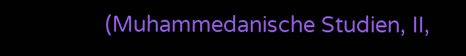(Muhammedanische Studien, II,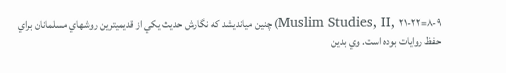۸-۹=Muslim Studies, II, ۲۱-۲۲) چنين ميانديشد که نگارش حديث يکي از قديميترين روشهاي مسلمانان براي حفظ روايات بوده است. وي بدين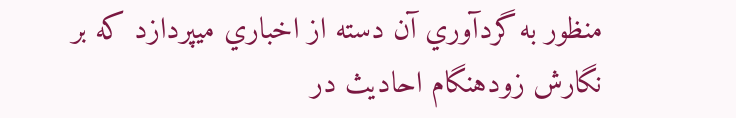منظور به گردآوري آن دسته از اخباري ميپردازد که بر نگارش زودهنگام احاديث در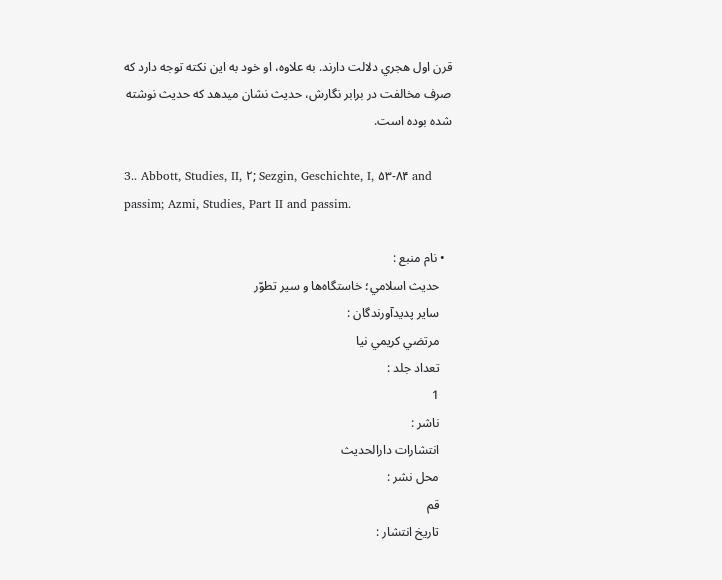قرن اول هجري دلالت دارند. به علاوه، او خود به اين نکته توجه دارد که صرف مخالفت در برابر نگارش، حديث نشان ميدهد که حديث نوشته شده بوده است.

3.. Abbott, Studies, II, ۲; Sezgin, Geschichte, I, ۵۳-۸۴ and passim; Azmi, Studies, Part II and passim.

  • نام منبع :
    حديث اسلامي؛ خاستگاه‌ها و سير تطوّر
    سایر پدیدآورندگان :
    مرتضي كريمي نيا
    تعداد جلد :
    1
    ناشر :
    انتشارات دارالحدیث
    محل نشر :
    قم
    تاریخ انتشار :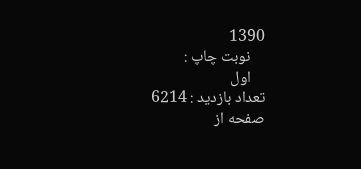1390
    نوبت چاپ :
    اول
تعداد بازدید : 6214
صفحه از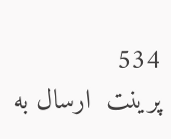534
پرینت  ارسال به